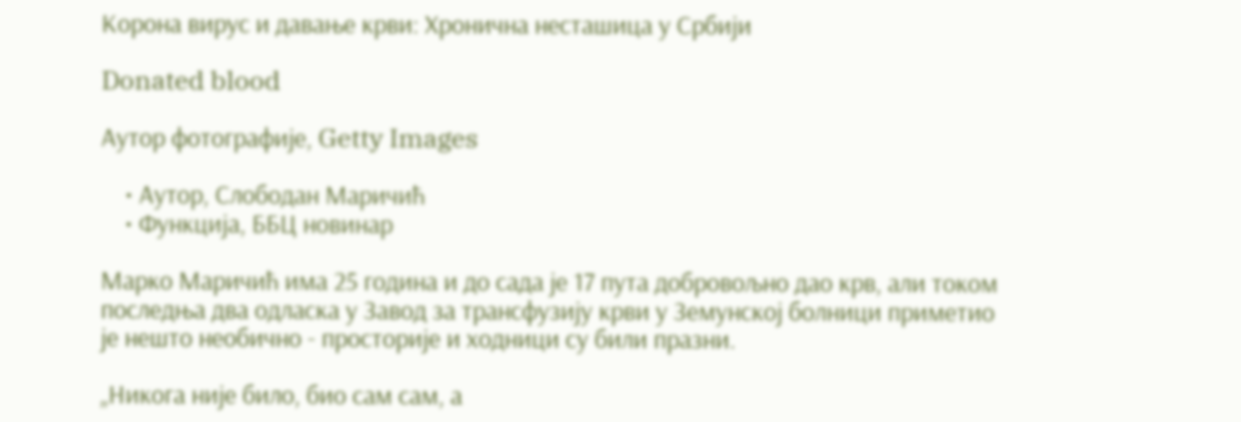Корона вирус и давање крви: Хронична несташица у Србији

Donated blood

Аутор фотографије, Getty Images

    • Аутор, Слободан Маричић
    • Функција, ББЦ новинар

Марко Маричић има 25 година и до сада је 17 пута добровољно дао крв, али током последња два одласка у Завод за трансфузију крви у Земунској болници приметио је нешто необично - просторије и ходници су били празни.

„Никога није било, био сам сам, а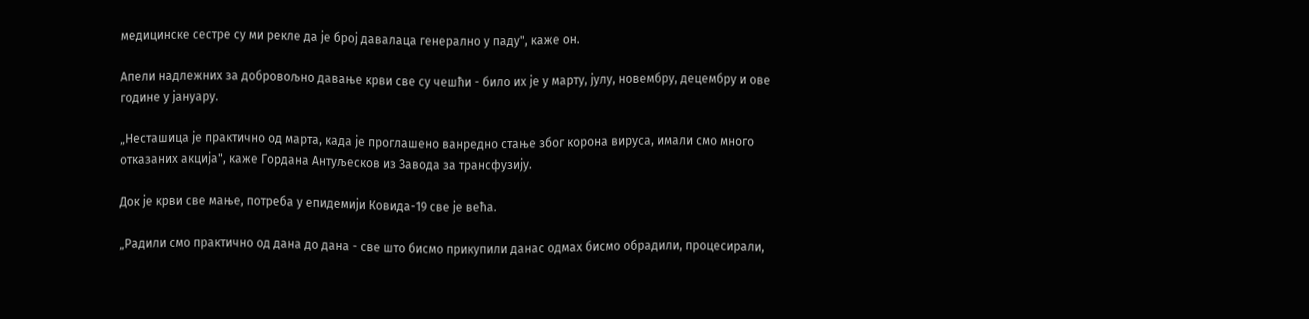медицинске сестре су ми рекле да је број давалаца генерално у паду", каже он.

Апели надлежних за добровољно давање крви све су чешћи - било их је у марту, јулу, новембру, децембру и ове године у јануару.

„Несташица је практично од марта, када је проглашено ванредно стање због корона вируса, имали смо много отказаних акција", каже Гордана Антуљесков из Завода за трансфузију.

Док је крви све мање, потреба у епидемији Ковида-19 све је већа.

„Радили смо практично од дана до дана - све што бисмо прикупили данас одмах бисмо обрадили, процесирали,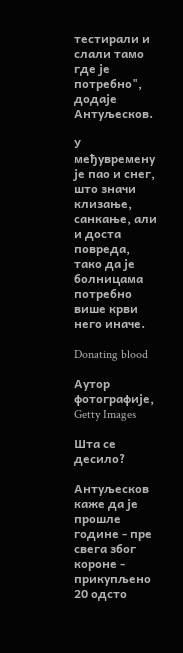тестирали и слали тамо где је потребно", додаје Антуљесков.

У међувремену је пао и снег, што значи клизање, санкање, али и доста повреда, тако да је болницама потребно више крви него иначе.

Donating blood

Аутор фотографије, Getty Images

Шта се десило?

Антуљесков каже да је прошле године - пре свега због короне - прикупљено 20 одсто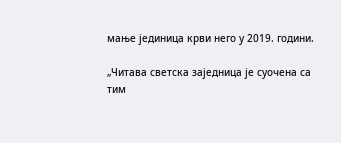мање јединица крви него у 2019. години.

„Читава светска заједница је суочена са тим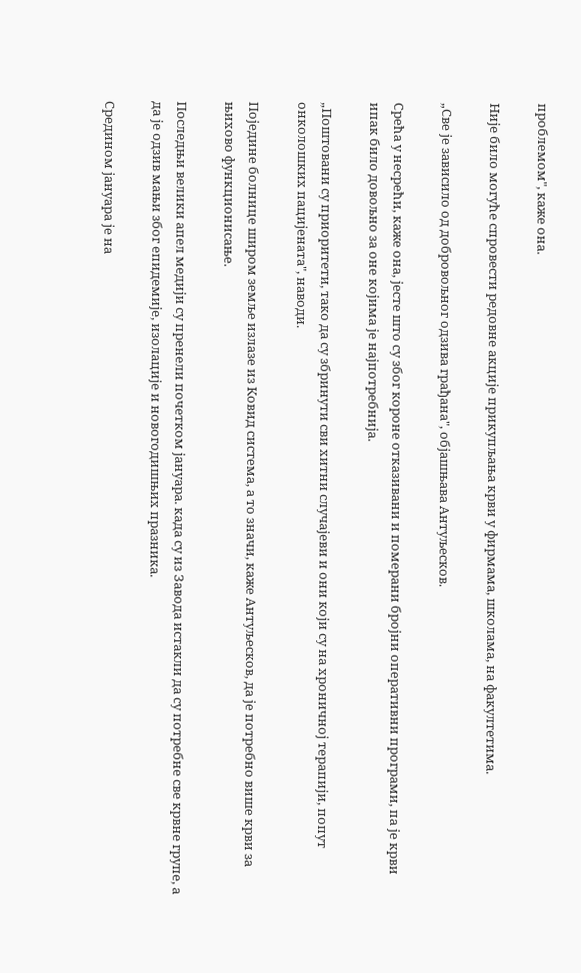проблемом", каже она.

Није било могуће спровести редовне акције прикупљања крви у фирмама, школама, на факултетима.

„Све је зависило од добровољног одзива грађана", објашњава Антуљесков.

Срећа у несрећи, каже она, јесте што су због короне отказивани и померани бројни оперативни програми, па је крви ипак било довољно за оне којима је најпотребнија.

„Поштовани су приоритети, тако да су збринути сви хитни случајеви и они који су на хроничној терапији, попут онколошких пацијената", наводи.

Поједине болнице широм земље излазе из Ковид система, а то значи, каже Антуљесков, да је потребно више крви за њихово функционисање.

Последњи велики апел медији су пренели почетком јануара. када су из Завода истакли да су потребне све крвне групе, а да је одзив мањи због епидемије, изолације и новогодишњих празника.

Средином јануара је на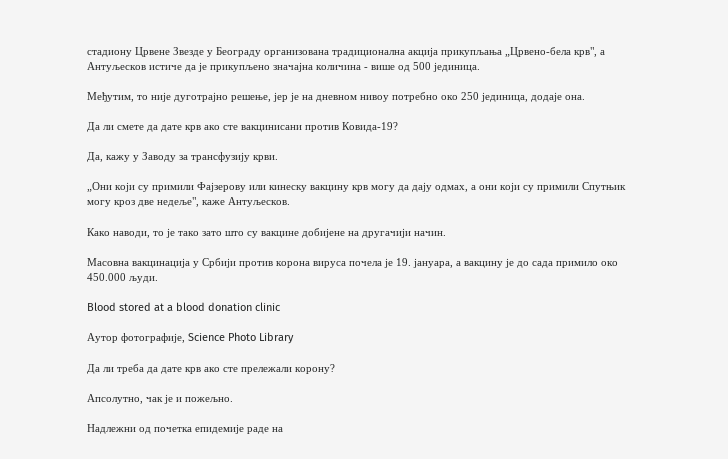стадиону Црвене Звезде у Београду организована традиционална акција прикупљања „Црвено-бела крв", а Антуљесков истиче да је прикупљено значајна количина - више од 500 јединица.

Међутим, то није дуготрајно решење, јер је на дневном нивоу потребно око 250 јединица, додаје она.

Да ли смете да дате крв ако сте вакцинисани против Ковида-19?

Да, кажу у Заводу за трансфузију крви.

„Они који су примили Фајзерову или кинеску вакцину крв могу да дају одмах, а они који су примили Спутњик могу кроз две недеље", каже Антуљесков.

Како наводи, то је тако зато што су вакцине добијене на другачији начин.

Масовна вакцинација у Србији против корона вируса почела је 19. јануара, а вакцину је до сада примило око 450.000 људи.

Blood stored at a blood donation clinic

Аутор фотографије, Science Photo Library

Да ли треба да дате крв ако сте прележали корону?

Апсолутно, чак је и пожељно.

Надлежни од почетка епидемије раде на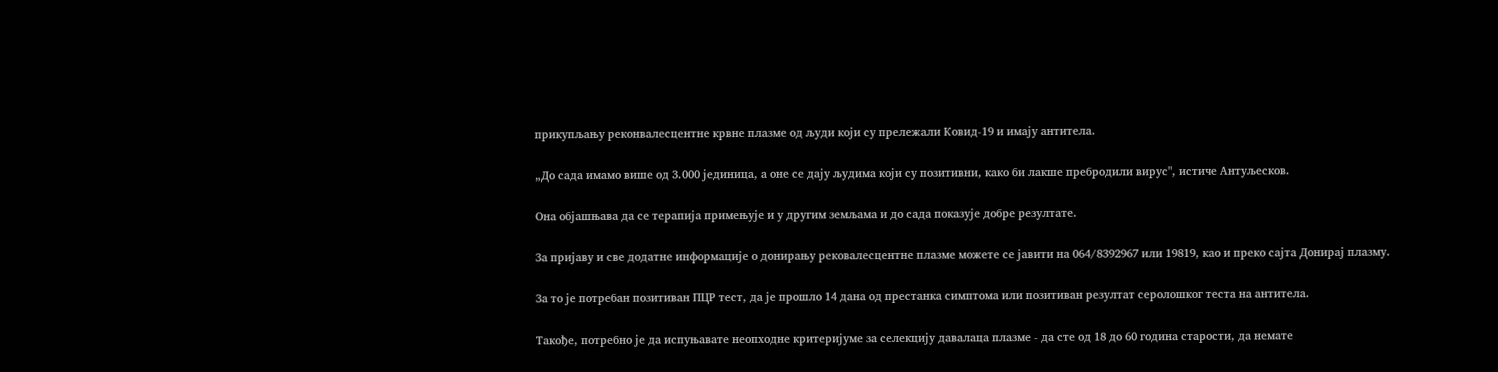прикупљању реконвалесцентне крвне плазме од људи који су прележали Ковид-19 и имају антитела.

„До сада имамо више од 3.000 јединица, а оне се дају људима који су позитивни, како би лакше пребродили вирус", истиче Антуљесков.

Она објашњава да се терапија примењује и у другим земљама и до сада показује добре резултате.

За пријаву и све додатне информације о донирању рековалесцентне плазме можете се јавити на 064/8392967 или 19819, као и преко сајта Донирај плазму.

За то је потребан позитиван ПЦР тест, да је прошло 14 дана од престанка симптома или позитиван резултат серолошког теста на антитела.

Такође, потребно је да испуњавате неопходне критеријуме за селекцију давалаца плазме - да сте од 18 до 60 година старости, да немате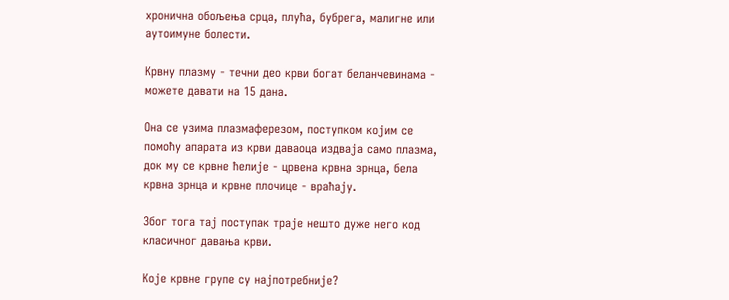хронична обољења срца, плућа, бубрега, малигне или аутоимуне болести.

Крвну плазму - течни део крви богат беланчевинама - можете давати на 15 дана.

Она се узима плазмаферезом, поступком којим се помоћу апарата из крви даваоца издваја само плазма, док му се крвне ћелије - црвена крвна зрнца, бела крвна зрнца и крвне плочице - враћају.

Због тога тај поступак траје нешто дуже него код класичног давања крви.

Које крвне групе су најпотребније?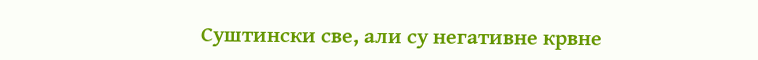Суштински све, али су негативне крвне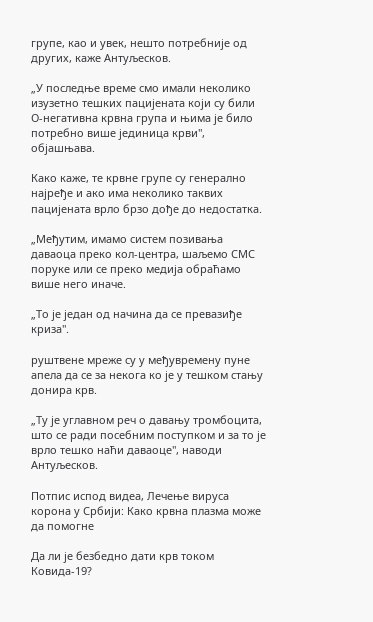групе, као и увек, нешто потребније од других, каже Антуљесков.

„У последње време смо имали неколико изузетно тешких пацијената који су били О-негативна крвна група и њима је било потребно више јединица крви", објашњава.

Како каже, те крвне групе су генерално најређе и ако има неколико таквих пацијената врло брзо дође до недостатка.

„Међутим, имамо систем позивања даваоца преко кол-центра, шаљемо СМС поруке или се преко медија обраћамо више него иначе.

„То је један од начина да се превазиђе криза".

руштвене мреже су у међувремену пуне апела да се за некога ко је у тешком стању донира крв.

„Ту је углавном реч о давању тромбоцита, што се ради посебним поступком и за то је врло тешко наћи даваоце", наводи Антуљесков.

Потпис испод видеа, Лечење вируса корона у Србији: Како крвна плазма може да помогне

Да ли је безбедно дати крв током Ковида-19?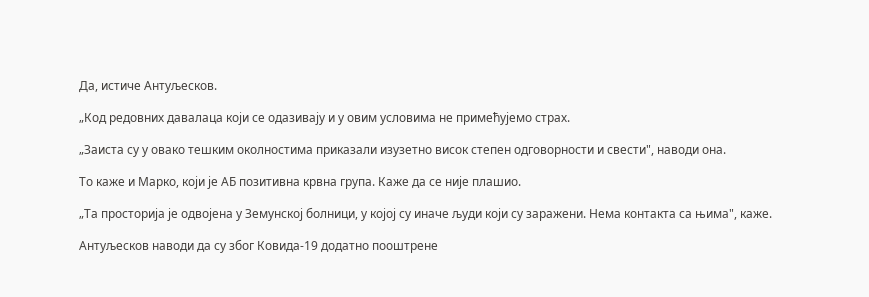Да, истиче Антуљесков.

„Код редовних давалаца који се одазивају и у овим условима не примећујемо страх.

„Заиста су у овако тешким околностима приказали изузетно висок степен одговорности и свести", наводи она.

То каже и Марко, који је АБ позитивна крвна група. Каже да се није плашио.

„Та просторија је одвојена у Земунској болници, у којој су иначе људи који су заражени. Нема контакта са њима", каже.

Антуљесков наводи да су због Ковида-19 додатно пооштрене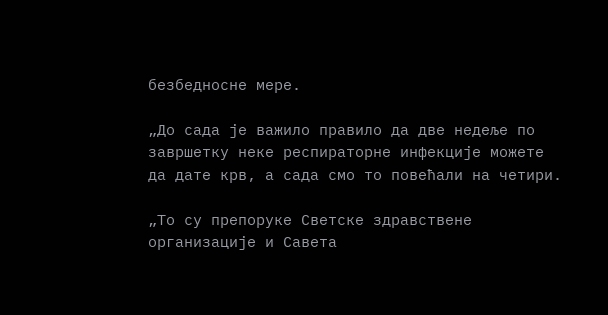безбедносне мере.

„До сада је важило правило да две недеље по завршетку неке респираторне инфекције можете да дате крв, а сада смо то повећали на четири.

„То су препоруке Светске здравствене организације и Савета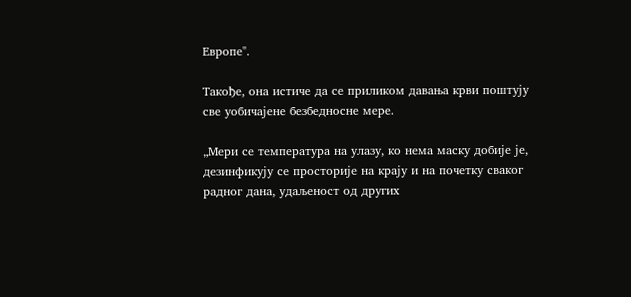Европе".

Такође, она истиче да се приликом давања крви поштују све уобичајене безбедносне мере.

„Мери се температура на улазу, ко нема маску добије је, дезинфикују се просторије на крају и на почетку сваког радног дана, удаљеност од других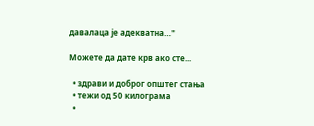давалаца је адекватна…"

Можете да дате крв ако сте...

  • здрави и доброг општег стања
  • тежи од 50 килограма
  •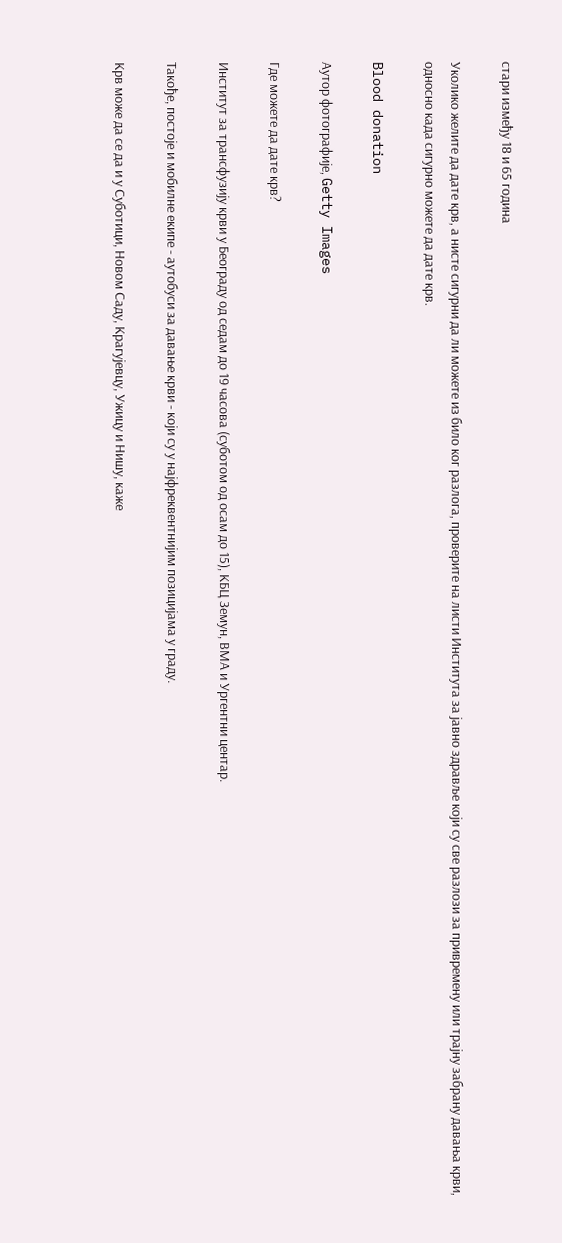стари између 18 и 65 година

Уколико желите да дате крв, а нисте сигурни да ли можете из било ког разлога, проверите на листи Института за јавно здравље који су све разлози за привремену или трајну забрану давања крви, односно када сигурно можете да дате крв.

Blood donation

Аутор фотографије, Getty Images

Где можете да дате крв?

Институт за трансфузију крви у Београду од седам до 19 часова (суботом од осам до 15), КБЦ Земун, ВМА и Ургентни центар.

Такође, постоје и мобилне екипе - аутобуси за давање крви - који су у најфреквентнијим позицијама у граду.

Крв може да се да и у Суботици, Новом Саду, Крагујевцу, Ужицу и Нишу, каже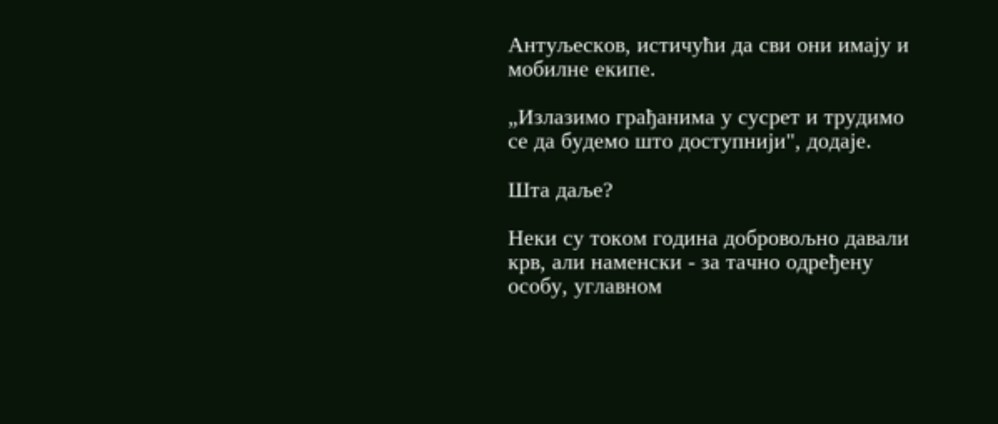Антуљесков, истичући да сви они имају и мобилне екипе.

„Излазимо грађанима у сусрет и трудимо се да будемо што доступнији", додаје.

Шта даље?

Неки су током година добровољно давали крв, али наменски - за тачно одређену особу, углавном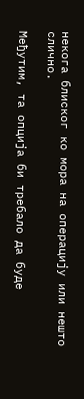некога блиског ко мора на операцију или нешто слично.

Међутим, та опција би требало да буде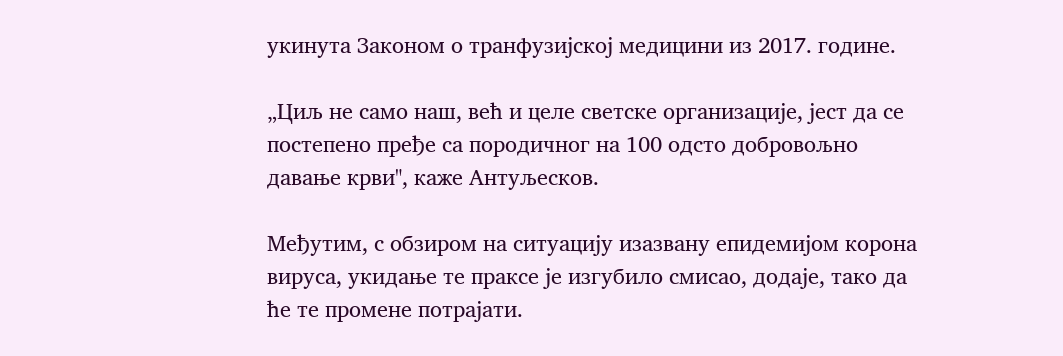укинута Законом о транфузијској медицини из 2017. године.

„Циљ не само наш, већ и целе светске организације, јест да се постепено пређе са породичног на 100 одсто добровољно давање крви", каже Антуљесков.

Међутим, с обзиром на ситуацију изазвану епидемијом корона вируса, укидање те праксе је изгубило смисао, додаје, тако да ће те промене потрајати.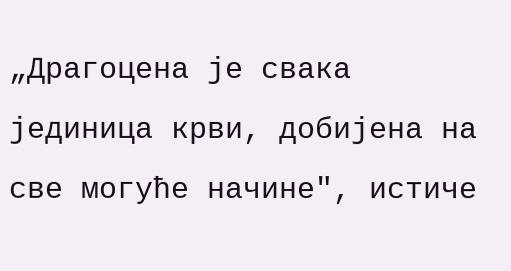„Драгоцена је свака јединица крви, добијена на све могуће начине", истиче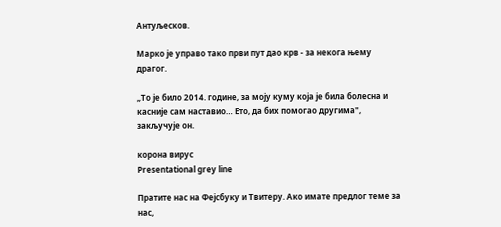Антуљесков.

Марко је управо тако први пут дао крв - за некога њему драгог.

„То је било 2014. године, за моју куму која је била болесна и касније сам наставио… Ето, да бих помогао другима", закључује он.

корона вирус
Presentational grey line

Пратите нас на Фејсбуку и Твитеру. Ако имате предлог теме за нас,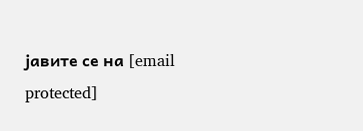јавите се на [email protected]